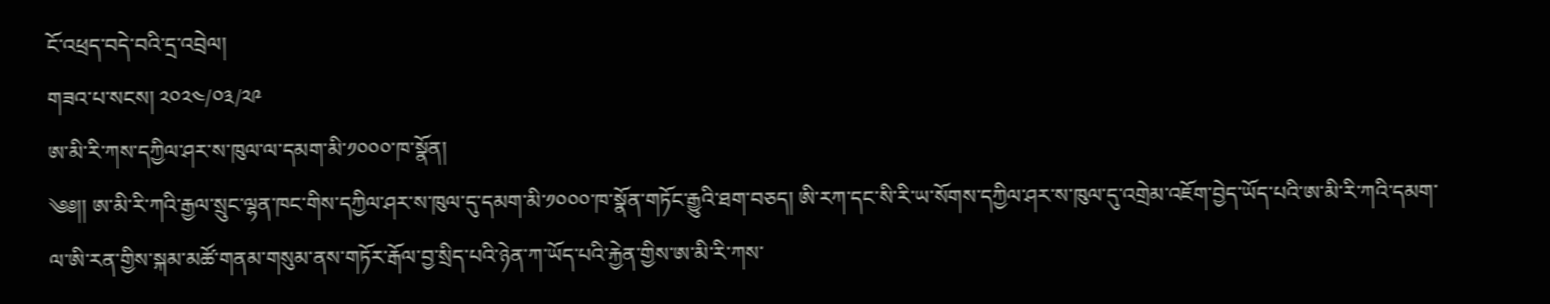ངོ་འཕྲད་བདེ་བའི་དྲ་འབྲེལ།
གཟའ་པ་སངས། ༢༠༢༤/༠༣/༢༩
ཨ་མི་རི་ཀས་དཀྱིལ་ཤར་ས་ཁུལ་ལ་དམག་མི་༡༠༠༠་ཁ་སྣོན།
༄༅།། ཨ་མི་རི་ཀའི་རྒྱལ་སྲུང་ལྷན་ཁང་གིས་དཀྱིལ་ཤར་ས་ཁུལ་དུ་དམག་མི་༡༠༠༠་ཁ་སྣོན་གཏོང་རྒྱུའི་ཐག་བཅད། ཨི་རཀ་དང་སི་རི་ཡ་སོགས་དཀྱིལ་ཤར་ས་ཁུལ་དུ་འགྲེམ་འཇོག་བྱེད་ཡོད་པའི་ཨ་མི་རི་ཀའི་དམག་ལ་ཨི་རན་གྱིས་སྐམ་མཚོ་གནམ་གསུམ་ནས་གཏོར་རྒོལ་བྱ་སྲིད་པའི་ཉེན་ཀ་ཡོད་པའི་རྐྱེན་གྱིས་ཨ་མི་རི་ཀས་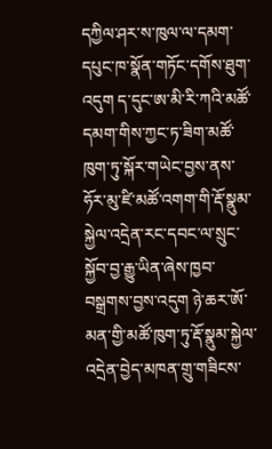དཀྱིལ་ཤར་ས་ཁུལ་ལ་དམག་དཔུང་ཁ་སྣོན་གཏོང་དགོས་ཐུག་འདུག ད་དུང་ཨ་མི་རི་ཀའི་མཚོ་དམག་གིས་ཀྱང་ཏ་ཟིག་མཚོ་ཁུག་ཏུ་སྐོར་གཡེང་བྱས་ནས་ཧོར་མུ་ཛི་མཚོ་འགག་གི་རྡོ་སྣུམ་སྐྱེལ་འདྲེན་རང་དབང་ལ་སྲུང་སྐྱོབ་བྱ་རྒྱུ་ཡིན་ཞེས་ཁྱབ་བསྒྲགས་བྱས་འདུག ཉེ་ཆར་ཨོ་མན་གྱི་མཚོ་ཁུག་ཏུ་རྡོ་སྣུམ་སྐྱེལ་འདྲེན་བྱེད་མཁན་གྲུ་གཟིངས་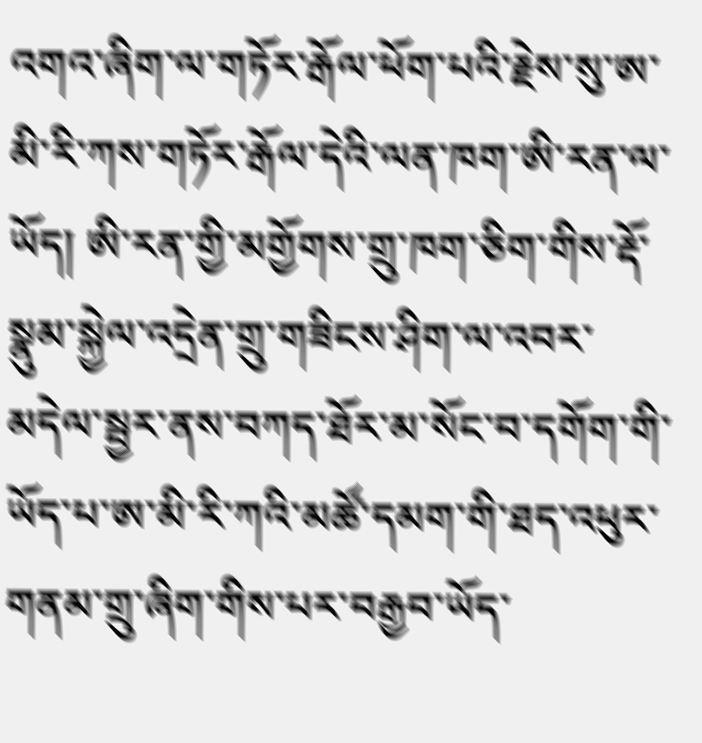འགའ་ཞིག་ལ་གཏོར་རྒོལ་ཕོག་པའི་རྗེས་སུ་ཨ་མི་རི་ཀས་གཏོར་རྒོལ་དེའི་ལན་ཁག་ཨི་རན་ལ་ཡོད། ཨི་རན་གྱི་མགྱོགས་གྲུ་ཁག་ཅིག་གིས་རྡོ་སྣུམ་སྐྱེལ་འདྲེན་གྲུ་གཟིངས་ཤིག་ལ་འབར་མདེལ་སྦྱར་ནས་བཀད་ཐོར་མ་སོང་བ་དགོག་གི་ཡོད་པ་ཨ་མི་རི་ཀའི་མཚོ་དམག་གི་ཐད་འཕུར་གནམ་གྲུ་ཞིག་གིས་པར་བརྒྱབ་ཡོད་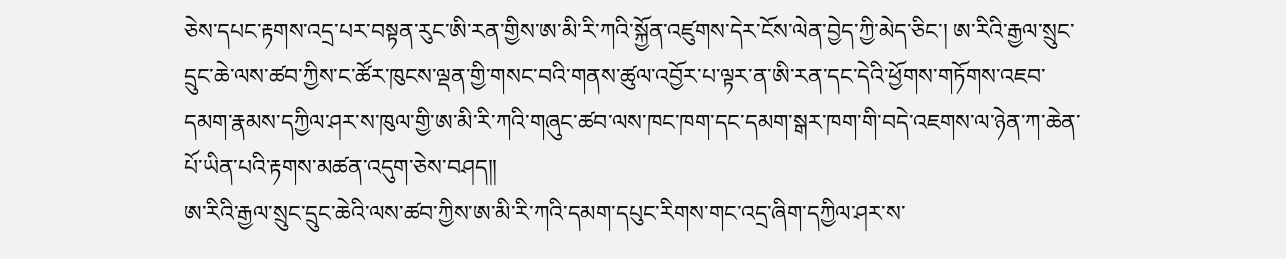ཅེས་དཔང་རྟགས་འདྲ་པར་བསྟན་རུང་ཨི་རན་གྱིས་ཨ་མི་རི་ཀའི་སྐྱོན་འཛུགས་དེར་ངོས་ལེན་བྱེད་ཀྱི་མེད་ཅིང་། ཨ་རིའི་རྒྱལ་སྲུང་དྲུང་ཆེ་ལས་ཚབ་ཀྱིས་ང་ཚོར་ཁུངས་ལྡན་གྱི་གསང་བའི་གནས་ཚུལ་འབྱོར་པ་ལྟར་ན་ཨི་རན་དང་དེའི་ཕྱོགས་གཏོགས་འཇབ་དམག་རྣམས་དཀྱིལ་ཤར་ས་ཁུལ་གྱི་ཨ་མི་རི་ཀའི་གཞུང་ཚབ་ལས་ཁང་ཁག་དང་དམག་སྒར་ཁག་གི་བདེ་འཇགས་ལ་ཉེན་ཀ་ཆེན་པོ་ཡིན་པའི་རྟགས་མཚན་འདུག་ཅེས་བཤད།།
ཨ་རིའི་རྒྱལ་སྲུང་དྲུང་ཆེའི་ལས་ཚབ་ཀྱིས་ཨ་མི་རི་ཀའི་དམག་དཔུང་རིགས་གང་འདྲ་ཞིག་དཀྱིལ་ཤར་ས་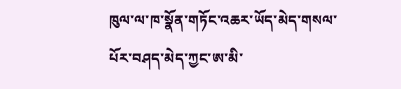ཁུལ་ལ་ཁ་སྣོན་གཏོང་འཆར་ཡོད་མེད་གསལ་པོར་བཤད་མེད་ཀྱང་ཨ་མི་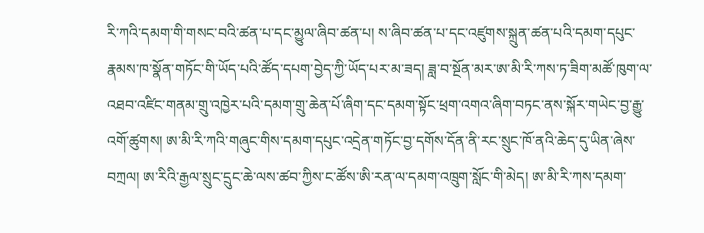རི་ཀའི་དམག་གི་གསང་བའི་ཚན་པ་དང་མྱུལ་ཞིབ་ཚན་པ། ས་ཞིབ་ཚན་པ་དང་འཛུགས་སྐྲུན་ཚན་པའི་དམག་དཔུང་རྣམས་ཁ་སྣོན་གཏོང་གི་ཡོད་པའི་ཚོད་དཔག་བྱེད་ཀྱི་ཡོད་པར་མ་ཟད། ཟླ་བ་སྔོན་མར་ཨ་མི་རི་ཀས་ཏ་ཟིག་མཚོ་ཁུག་ལ་འཐབ་འཛིང་གནམ་གྲུ་འཁྱེར་པའི་དམག་གྲུ་ཆེན་པོ་ཞིག་དང་དམག་སྟོང་ཕྲག་འགའ་ཞིག་བཏང་ནས་སྐོར་གཡེང་བྱ་རྒྱུ་འགོ་ཚུགས། ཨ་མི་རི་ཀའི་གཞུང་གིས་དམག་དཔུང་འདྲེན་གཏོང་བྱ་དགོས་དོན་ནི་རང་སྲུང་ཁོ་ནའི་ཆེད་དུ་ཡིན་ཞེས་བཀྲལ། ཨ་རིའི་རྒྱལ་སྲུང་དྲུང་ཆེ་ལས་ཚབ་ཀྱིས་ང་ཚོས་ཨི་རན་ལ་དམག་འཁྲུག་སློང་གི་མེད། ཨ་མི་རི་ཀས་དམག་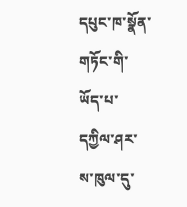དཔུང་ཁ་སྣོན་གཏོང་གི་ཡོད་པ་དཀྱིལ་ཤར་ས་ཁུལ་དུ་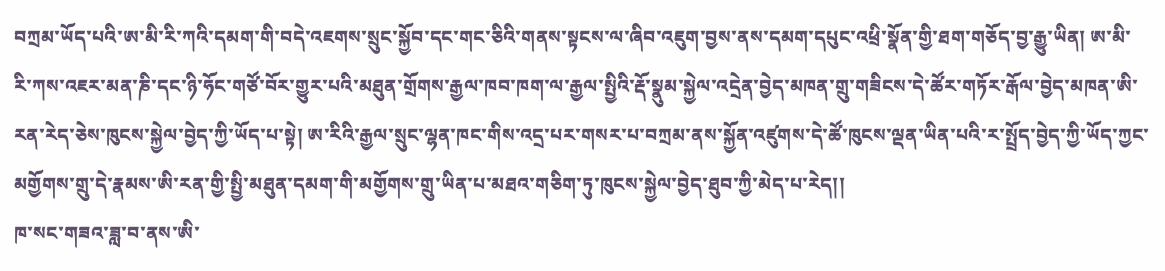བཀྲམ་ཡོད་པའི་ཨ་མི་རི་ཀའི་དམག་གི་བདེ་འཇགས་སྲུང་སྐྱོབ་དང་གང་ཅིའི་གནས་སྟངས་ལ་ཞིབ་འཇུག་བྱས་ནས་དམག་དཔུང་འཕྲི་སྣོན་གྱི་ཐག་གཅོད་བྱ་རྒྱུ་ཡིན། ཨ་མི་རི་ཀས་འཇར་མན་ཎི་དང་ཉི་ཧོང་གཙོ་བོར་གྱུར་པའི་མཐུན་གྲོགས་རྒྱལ་ཁབ་ཁག་ལ་རྒྱལ་སྤྱིའི་རྡོ་སྣུམ་སྐྱེལ་འདྲེན་བྱེད་མཁན་གྲུ་གཟིངས་དེ་ཚོར་གཏོར་རྒོལ་བྱེད་མཁན་ཨི་རན་རེད་ཅེས་ཁུངས་སྐྱེལ་བྱེད་ཀྱི་ཡོད་པ་སྟེ། ཨ་རིའི་རྒྱལ་སྲུང་ལྷན་ཁང་གིས་འདྲ་པར་གསར་པ་བཀྲམ་ནས་སྐྱོན་འཛུགས་དེ་ཚོ་ཁུངས་ལྡན་ཡིན་པའི་ར་སྤྲོད་བྱེད་ཀྱི་ཡོད་ཀྱང་མགྱོགས་གྲུ་དེ་རྣམས་ཨི་རན་གྱི་སྤྱི་མཐུན་དམག་གི་མགྱོགས་གྲུ་ཡིན་པ་མཐའ་གཅིག་ཏུ་ཁུངས་སྐྱེལ་བྱེད་ཐུབ་ཀྱི་མེད་པ་རེད།།
ཁ་སང་གཟའ་ཟླ་བ་ནས་ཨི་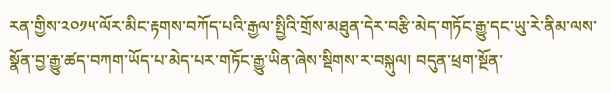རན་གྱིས་༢༠༡༥་ལོར་མིང་རྟགས་བཀོད་པའི་རྒྱལ་སྤྱིའི་གྲོས་མཐུན་དེར་བརྩི་མེད་གཏོང་རྒྱུ་དང་ཡུ་རེ་ནིམ་ལས་སྣོན་བྱ་རྒྱུ་ཚད་བཀག་ཡོད་པ་མེད་པར་གཏོང་རྒྱུ་ཡིན་ཞེས་སྡིགས་ར་བསྐུལ། བདུན་ཕྲག་སྔོན་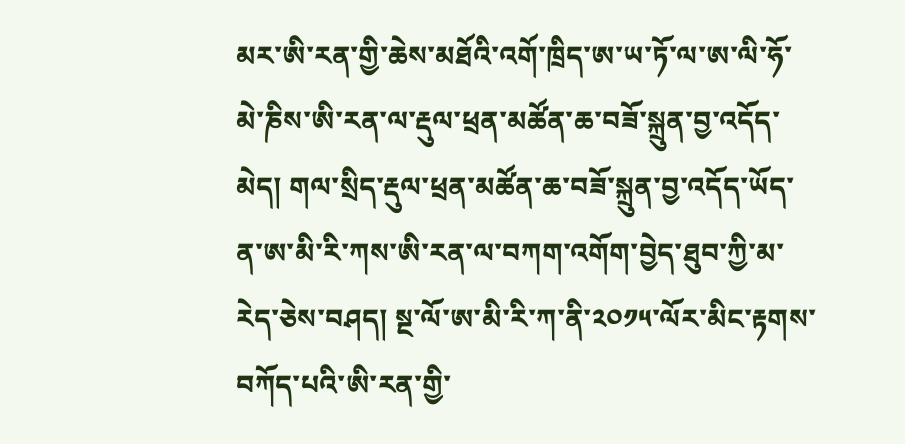མར་ཨི་རན་གྱི་ཆེས་མཐོའི་འགོ་ཁྲིད་ཨ་ཡ་ཏོ་ལ་ཨ་ལི་ཧོ་མེ་ཎིས་ཨི་རན་ལ་རྡུལ་ཕྲན་མཚོན་ཆ་བཟོ་སྐྲུན་བྱ་འདོད་མེད། གལ་སྲིད་རྡུལ་ཕྲན་མཚོན་ཆ་བཟོ་སྐྲུན་བྱ་འདོད་ཡོད་ན་ཨ་མི་རི་ཀས་ཨི་རན་ལ་བཀག་འགོག་བྱེད་ཐུབ་ཀྱི་མ་རེད་ཅེས་བཤད། སྔ་ལོ་ཨ་མི་རི་ཀ་ནི་༢༠༡༥་ལོར་མིང་རྟགས་བཀོད་པའི་ཨི་རན་གྱི་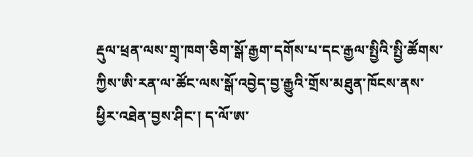རྡུལ་ཕྲན་ལས་གྲྭ་ཁག་ཅིག་སྒོ་རྒྱག་དགོས་པ་དང་རྒྱལ་སྤྱིའི་སྤྱི་ཚོགས་ཀྱིས་ཨི་རན་ལ་ཚོང་ལས་སྒོ་འབྱེད་བྱ་རྒྱུའི་གྲོས་མཐུན་ཁོངས་ནས་ཕྱིར་འཐེན་བྱས་ཤིང་། ད་ལོ་ཨ་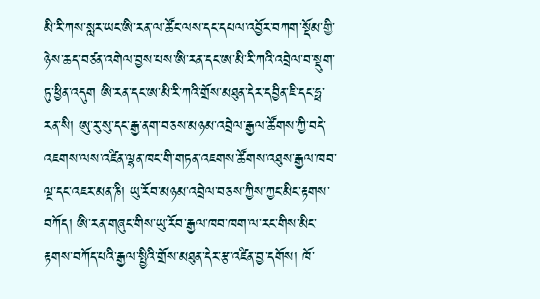མི་རི་ཀས་སླར་ཡང་ཨི་རན་ལ་ཚོང་ལས་དང་དཔལ་འབྱོར་བཀག་སྡོམ་གྱི་ཉེས་ཆད་བཙན་འགེལ་བྱས་པས་ཨི་རན་དང་ཨ་མི་རི་ཀའི་འབྲེལ་བ་སྡུག་ཏུ་ཕྱིན་འདུག ཨི་རན་དང་ཨ་མི་རི་ཀའི་གྲོས་མཐུན་དེར་དབྱིན་ཇི་དང་ཧྥ་རན་སི། ཨུ་རུ་སུ་དང་རྒྱ་ནག་བཅས་མཉམ་འབྲེལ་རྒྱལ་ཚོགས་ཀྱི་བདེ་འཇགས་ལས་འཛིན་ལྷན་ཁང་གི་གཏན་འཇགས་ཚོགས་འཐུས་རྒྱལ་ཁབ་ལྔ་དང་འཇར་མན་ཎི། ཡུ་རོབ་མཉམ་འབྲེལ་བཅས་ཀྱིས་ཀྱང་མིང་རྟགས་བཀོད། ཨི་རན་གཞུང་གིས་ཡུ་རོབ་རྒྱལ་ཁབ་ཁག་ལ་རང་གིས་མིང་རྟགས་བཀོད་པའི་རྒྱལ་སྤྱིའི་གྲོས་མཐུན་དེར་རྩ་འཛིན་བྱ་དགོས། ཁོ་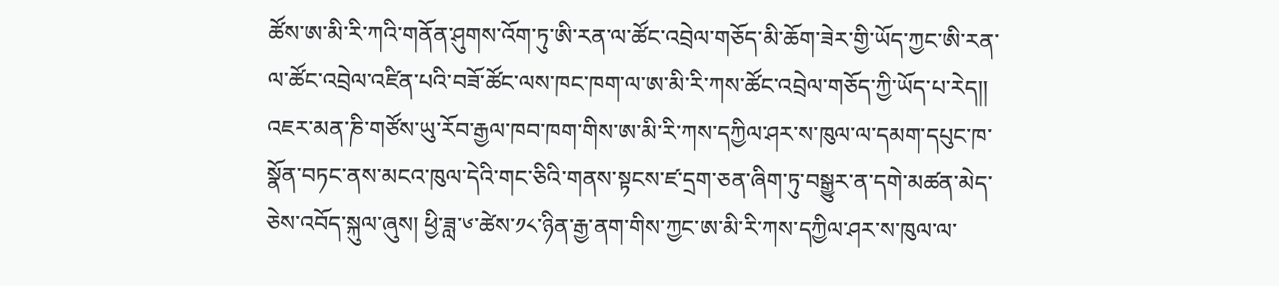ཚོས་ཨ་མི་རི་ཀའི་གནོན་ཤུགས་འོག་ཏུ་ཨི་རན་ལ་ཚོང་འབྲེལ་གཅོད་མི་ཆོག་ཟེར་གྱི་ཡོད་ཀྱང་ཨི་རན་ལ་ཚོང་འབྲེལ་འཛིན་པའི་བཟོ་ཚོང་ལས་ཁང་ཁག་ལ་ཨ་མི་རི་ཀས་ཚོང་འབྲེལ་གཅོད་ཀྱི་ཡོད་པ་རེད།།
འཇར་མན་ཎི་གཙོས་ཡུ་རོབ་རྒྱལ་ཁབ་ཁག་གིས་ཨ་མི་རི་ཀས་དཀྱིལ་ཤར་ས་ཁུལ་ལ་དམག་དཔུང་ཁ་སྣོན་བཏང་ནས་མངའ་ཁུལ་དེའི་གང་ཅིའི་གནས་སྟངས་ཛ་དྲག་ཅན་ཞིག་ཏུ་བསྒྱུར་ན་དགེ་མཚན་མེད་ཅེས་འབོད་སྐུལ་ཞུས། ཕྱི་ཟླ་༦་ཚེས་༡༨་ཉིན་རྒྱ་ནག་གིས་ཀྱང་ཨ་མི་རི་ཀས་དཀྱིལ་ཤར་ས་ཁུལ་ལ་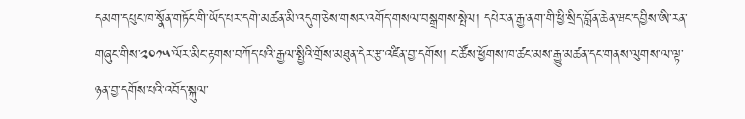དམག་དཔུང་ཁ་སྣོན་གཏོང་གི་ཡོད་པར་དགེ་མཚན་མི་འདུག་ཅེས་གསར་འགོད་གསལ་བསྒྲགས་སྤེལ། དཔེར་ན་རྒྱ་ནག་གི་ཕྱི་སྲིད་བློན་ཆེན་ཝང་དབྱིས་ཨི་རན་གཞུང་གིས་༢༠༡༥་ལོར་མིང་རྟགས་བཀོད་པའི་རྒྱལ་སྤྱིའི་གྲོས་མཐུན་དེར་རྩ་འཛིན་བྱ་དགོས། ང་ཚོས་ཕྱོགས་ཁ་ཚང་མས་རྒྱུ་མཚན་དང་གནས་ལུགས་ལ་ལྟ་ཉན་བྱ་དགོས་པའི་འབོད་སྐུལ་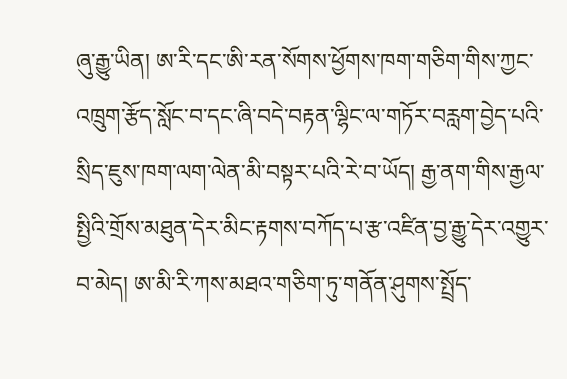ཞུ་རྒྱུ་ཡིན། ཨ་རི་དང་ཨི་རན་སོགས་ཕྱོགས་ཁག་གཅིག་གིས་ཀྱང་འཁྲུག་རྩོད་སློང་བ་དང་ཞི་བདེ་བརྟན་ལྷིང་ལ་གཏོར་བརླག་བྱེད་པའི་སྲིད་ཇུས་ཁག་ལག་ལེན་མི་བསྟར་པའི་རེ་བ་ཡོད། རྒྱ་ནག་གིས་རྒྱལ་སྤྱིའི་གྲོས་མཐུན་དེར་མིང་རྟགས་བཀོད་པ་རྩ་འཛིན་བྱ་རྒྱུ་དེར་འགྱུར་བ་མེད། ཨ་མི་རི་ཀས་མཐའ་གཅིག་ཏུ་གནོན་ཤུགས་སྤྲོད་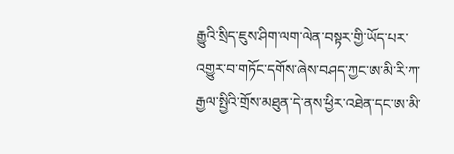རྒྱུའི་སྲིད་ཇུས་ཤིག་ལག་ལེན་བསྟར་གྱི་ཡོད་པར་འགྱུར་བ་གཏོང་དགོས་ཞེས་བཤད་ཀྱང་ཨ་མི་རི་ཀ་རྒྱལ་སྤྱིའི་གྲོས་མཐུན་དེ་ནས་ཕྱིར་འཐེན་དང་ཨ་མི་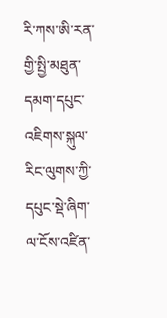རི་ཀས་ཨི་རན་གྱི་སྤྱི་མཐུན་དམག་དཔུང་འཇིགས་སྐུལ་རིང་ལུགས་ཀྱི་དཔུང་སྡེ་ཞིག་ལ་ངོས་འཛིན་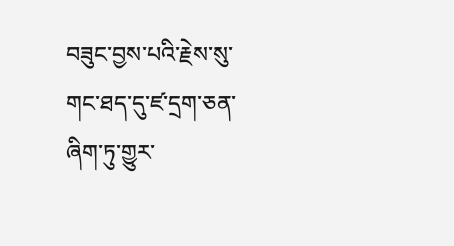བཟུང་བྱས་པའི་རྗེས་སུ་གང་ཐད་དུ་ཛ་དྲག་ཅན་ཞིག་ཏུ་གྱུར་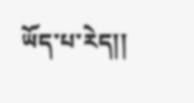ཡོད་པ་རེད།།